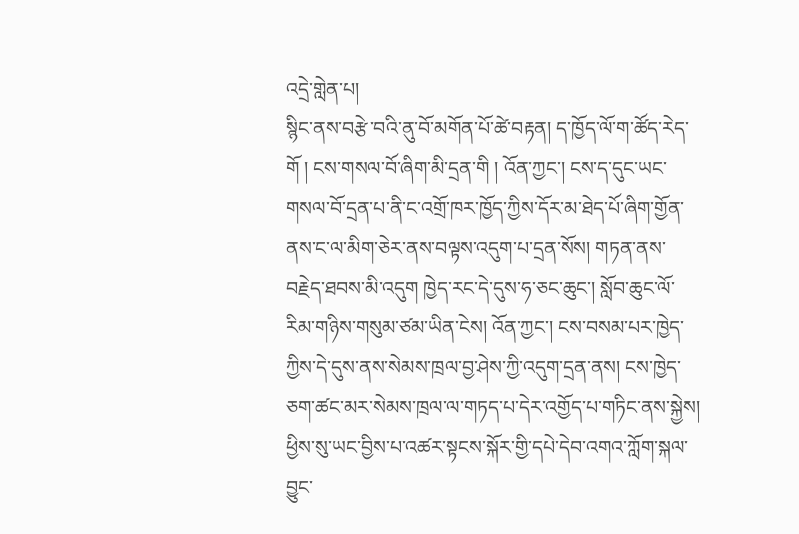འདྲེ་གླེན་པ།
སྙིང་ནས་བརྩེ་བའི་ནུ་བོ་མགོན་པོ་ཚེ་བརྟན། ད་ཁྱོད་ལོ་ག་ཚོད་རེད་གོ ། ངས་གསལ་བོ་ཞིག་མི་དྲན་གི ། འོན་ཀྱང་། ངས་ད་དུང་ཡང་གསལ་བོ་དྲན་པ་ནི་ང་འགྲོ་ཁར་ཁྱོད་ཀྱིས་དོར་མ་ཐེད་པོ་ཞིག་གྱོན་ནས་ང་ལ་མིག་ཅེར་ནས་བལྟས་འདུག་པ་དྲན་སོས། གཏན་ནས་བརྗེད་ཐབས་མི་འདུག ཁྱེད་རང་དེ་དུས་ཧ་ཅང་ཆུང་། སློབ་ཆུང་ལོ་རིམ་གཉིས་གསུམ་ཙམ་ཡིན་ངེས། འོན་ཀྱང་། ངས་བསམ་པར་ཁྱེད་ཀྱིས་དེ་དུས་ནས་སེམས་ཁྲལ་བྱ་ཤེས་ཀྱི་འདུག་དྲན་ནས། ངས་ཁྱེད་ཅག་ཚང་མར་སེམས་ཁྲལ་ལ་གཏད་པ་དེར་འགྱོད་པ་གཏིང་ནས་སྐྱེས། ཕྱིས་སུ་ཡང་བྱིས་པ་འཚར་སྟངས་སྐོར་གྱི་དཔེ་དེབ་འགའ་ཀློག་སྐལ་བྱུང་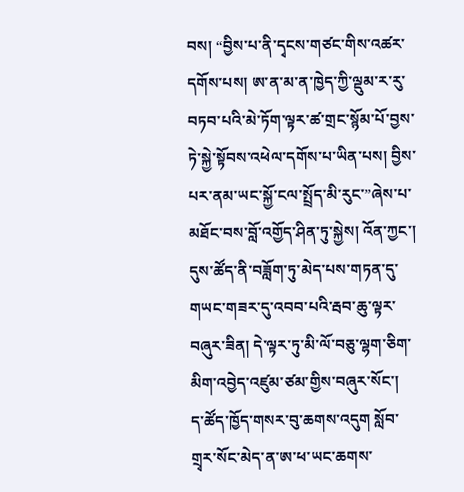བས། “བྱིས་པ་ནི་དྭངས་གཙང་གིས་འཚར་དགོས་པས། ཨ་ན་མ་ན་ཁྱེད་ཀྱི་ལྡུམ་ར་རུ་བཏབ་པའི་མེ་ཏོག་ལྟར་ཚ་གྲང་སྙོམ་པོ་བྱས་ཏེ་སྐྱེ་སྟོབས་འཕེལ་དགོས་པ་ཡིན་པས། བྱིས་པར་ནམ་ཡང་སྐྱོ་ངལ་སྤྲོད་མི་རུང་”ཞེས་པ་མཐོང་བས་བློ་འགྱོད་ཤིན་ཏུ་སྐྱེས། འོན་ཀྱང་། དུས་ཚོད་ནི་བཟློག་ཏུ་མེད་པས་གཏན་དུ་གཡང་གཟར་དུ་འབབ་པའི་རྦབ་ཆུ་ལྟར་བཞུར་ཟིན། དེ་ལྟར་ཏུ་མི་ལོ་བཅུ་ལྷག་ཅིག་མིག་འབྱེད་འཛུམ་ཙམ་གྱིས་བཞུར་སོང་།
ད་ཚོད་ཁྱོད་གསར་བུ་ཆགས་འདུག སློབ་གྲྭར་སོང་མེད་ན་ཨ་ཕ་ཡང་ཆགས་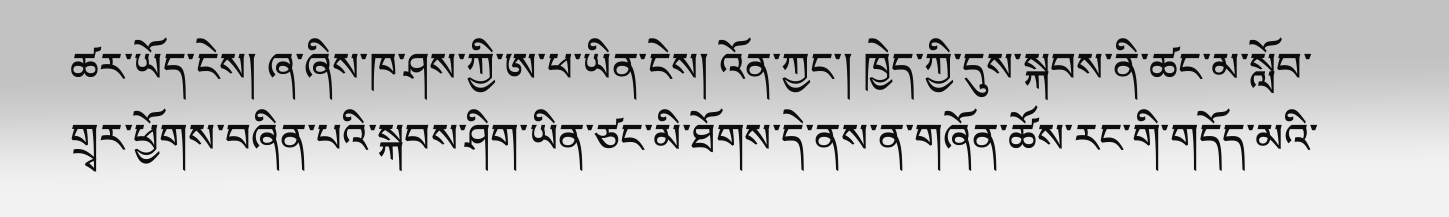ཚར་ཡོད་ངེས། ཞ་ཞིས་ཁ་ཤས་ཀྱི་ཨ་ཕ་ཡིན་ངེས། འོན་ཀྱང་། ཁྱེད་ཀྱི་དུས་སྐབས་ནི་ཚང་མ་སློབ་གྲྭར་ཕྱོགས་བཞིན་པའི་སྐབས་ཤིག་ཡིན་ཙང་མི་ཐོགས་དེ་ནས་ན་གཞོན་ཚོས་རང་གི་གདོད་མའི་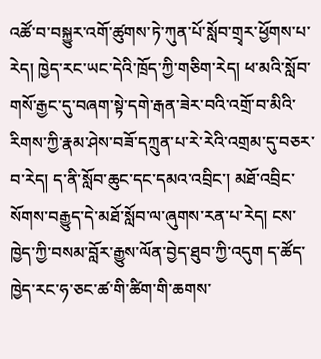འཚོ་བ་བསྐྱུར་འགོ་ཚུགས་ཏེ་ཀུན་པོ་སློབ་གྲྭར་ཕྱོགས་པ་རེད། ཁྱེད་རང་ཡང་དེའི་ཁྲོད་ཀྱི་གཅིག་རེད། ཕ་མའི་སློབ་གསོ་རྒྱང་དུ་བཞག་སྟེ་དགེ་རྒན་ཟེར་བའི་འགྲོ་བ་མིའི་རིགས་ཀྱི་རྣམ་ཤེས་བཟོ་དཀྲུན་པ་རེ་རེའི་འགྲམ་དུ་བཅར་བ་རེད། ད་ནི་སློབ་ཆུང་དང་དམའ་འབྲིང་། མཐོ་འབྲིང་སོགས་བརྒྱུད་དེ་མཐོ་སློབ་ལ་ཞུགས་རན་པ་རེད། ངས་ཁྱེད་ཀྱི་བསམ་བློར་རྒྱུས་ལོན་བྱེད་ཐུབ་ཀྱི་འདུག ད་ཚོད་ཁྱེད་རང་ཧ་ཅང་ཚ་གི་ཚིག་གི་ཆགས་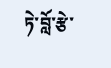ཏེ་བློ་རྩེ་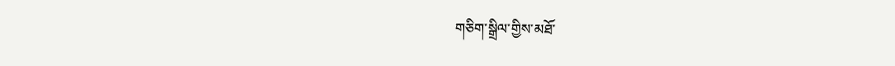གཅིག་སྒྲིལ་གྱིས་མཐོ་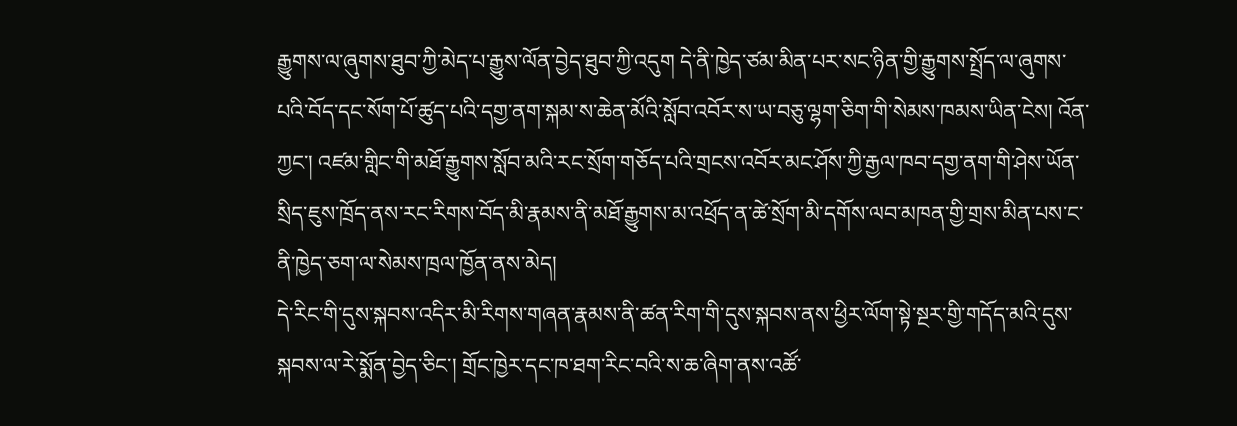རྒྱུགས་ལ་ཞུགས་ཐུབ་ཀྱི་མེད་པ་རྒྱུས་ལོན་བྱེད་ཐུབ་ཀྱི་འདུག དེ་ནི་ཁྱེད་ཙམ་མིན་པར་སང་ཉིན་གྱི་རྒྱུགས་སྤྲོད་ལ་ཞུགས་པའི་བོད་དང་སོག་པོ་ཚུད་པའི་དགྱ་ནག་སྐམ་ས་ཆེན་མོའི་སློབ་འབོར་ས་ཡ་བཅུ་ལྷག་ཅིག་གི་སེམས་ཁམས་ཡིན་ངེས། འོན་ཀྱང་། འཛམ་གླིང་གི་མཐོ་རྒྱུགས་སློབ་མའི་རང་སྲོག་གཅོད་པའི་གྲངས་འབོར་མང་ཤོས་ཀྱི་རྒྱལ་ཁབ་དགྱ་ནག་གི་ཤེས་ཡོན་སྲིད་ཇུས་ཁྲོད་ནས་རང་རིགས་བོད་མི་རྣམས་ནི་མཐོ་རྒྱུགས་མ་འཕྲོད་ན་ཚེ་སྲོག་མི་དགོས་ལབ་མཁན་གྱི་གྲས་མིན་པས་ང་ནི་ཁྱེད་ཅག་ལ་སེམས་ཁྲལ་ཁྱོན་ནས་མེད།
དེ་རིང་གི་དུས་སྐབས་འདིར་མི་རིགས་གཞན་རྣམས་ནི་ཚན་རིག་གི་དུས་སྐབས་ནས་ཕྱིར་ལོག་སྟེ་སྔར་གྱི་གདོད་མའི་དུས་སྐབས་ལ་རེ་སྨོན་བྱེད་ཅིང་། གྲོང་ཁྱེར་དང་ཁ་ཐག་རིང་བའི་ས་ཆ་ཞིག་ནས་འཚོ་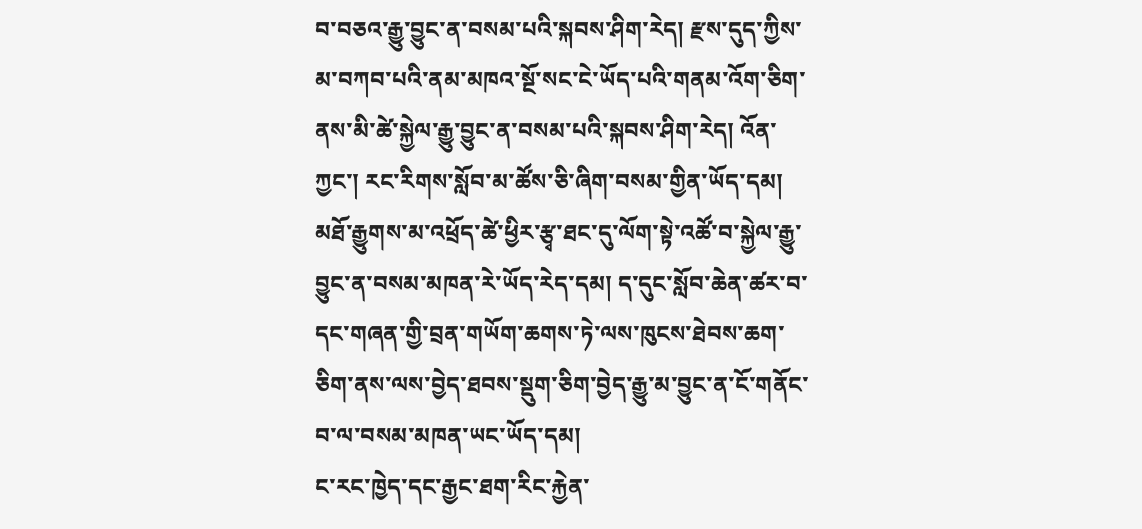བ་བཅའ་རྒྱུ་བྱུང་ན་བསམ་པའི་སྐབས་ཤིག་རེད། རྫས་དུད་ཀྱིས་མ་བཀབ་པའི་ནམ་མཁའ་སྔོ་སང་ངེ་ཡོད་པའི་གནམ་འོག་ཅིག་ནས་མི་ཚེ་སྐྱེལ་རྒྱུ་བྱུང་ན་བསམ་པའི་སྐབས་ཤིག་རེད། འོན་ཀྱང་། རང་རིགས་སློབ་མ་ཚོས་ཅི་ཞིག་བསམ་གྱིན་ཡོད་དམ། མཐོ་རྒྱུགས་མ་འཕྲོད་ཚེ་ཕྱིར་རྩྭ་ཐང་དུ་ལོག་སྟེ་འཚོ་བ་སྐྱེལ་རྒྱུ་བྱུང་ན་བསམ་མཁན་རེ་ཡོད་རེད་དམ། ད་དུང་སློབ་ཆེན་ཚར་བ་དང་གཞན་གྱི་བྲན་གཡོག་ཆགས་ཏེ་ལས་ཁུངས་ཐེབས་ཆག་ཅིག་ནས་ལས་བྱེད་ཐབས་སྡུག་ཅིག་བྱེད་རྒྱུ་མ་བྱུང་ན་ངོ་གནོང་བ་ལ་བསམ་མཁན་ཡང་ཡོད་དམ།
ང་རང་ཁྱེད་དང་རྒྱང་ཐག་རིང་རྐྱེན་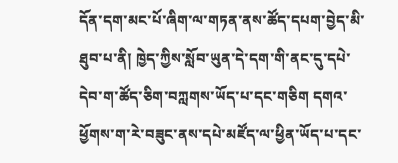དོན་དག་མང་པོ་ཞིག་ལ་གཏན་ནས་ཚོད་དཔག་བྱེད་མི་ཐུབ་པ་ནི། ཁྱེད་ཀྱིས་སློབ་ཡུན་དེ་དག་གི་ནང་དུ་དཔེ་དེབ་ག་ཚོད་ཅིག་བཀླགས་ཡོད་པ་དང་གཅིག དགའ་ཕྱོགས་ག་རེ་བཟུང་ནས་དཔེ་མཛོད་ལ་ཕྱིན་ཡོད་པ་དང་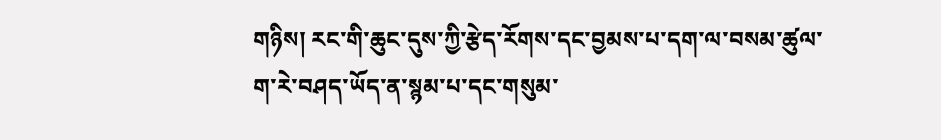གཉིས། རང་གི་ཆུང་དུས་ཀྱི་རྩེད་རོགས་དང་བྱམས་པ་དག་ལ་བསམ་ཚུལ་ག་རེ་བཤད་ཡོད་ན་སྙམ་པ་དང་གསུམ་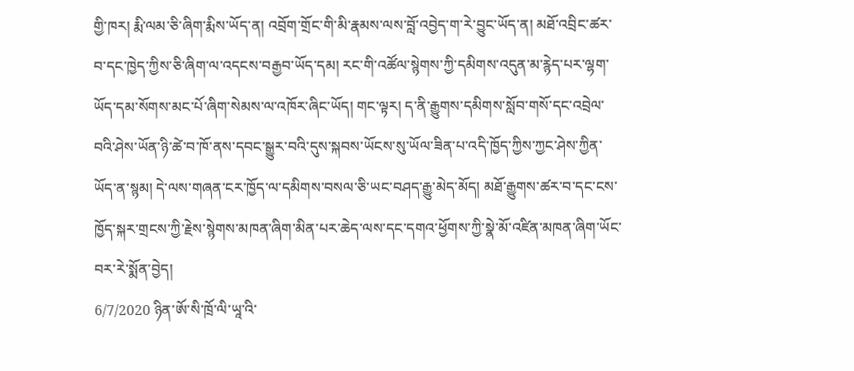གྱི་ཁར། རྨི་ལམ་ཅི་ཞིག་རྨིས་ཡོད་ན། འབྲོག་གྲོང་གི་མི་རྣམས་ལས་བློ་འབྱེད་ག་རེ་བྱུང་ཡོད་ན། མཐོ་འབྲིང་ཚར་བ་དང་ཁྱེད་ཀྱིས་ཅི་ཞིག་ལ་འདངས་བརྒྱབ་ཡོད་དམ། རང་གི་འཚོལ་སྙེགས་ཀྱི་དམིགས་འདུན་མ་རྙེད་པར་ལྷག་ཡོད་དམ་སོགས་མང་པོ་ཞིག་སེམས་ལ་འཁོར་ཞིང་ཡོད། གང་ལྟར། ད་ནི་རྒྱུགས་དམིགས་སློབ་གསོ་དང་འབྲེལ་བའི་ཤེས་ཡོན་ཉི་ཚེ་བ་ཁོ་ནས་དབང་སྒྱུར་བའི་དུས་སྐབས་ཡོངས་སུ་ཡོལ་ཟིན་པ་འདི་ཁྱོད་ཀྱིས་ཀྱང་ཤེས་ཀྱིན་ཡོད་ན་སྙམ། དེ་ལས་གཞན་ངར་ཁྱོད་ལ་དམིགས་བསལ་ཅི་ཡང་བཤད་རྒྱུ་མེད་མོད། མཐོ་རྒྱུགས་ཚར་བ་དང་ངས་ཁྱོད་སྐར་གྲངས་ཀྱི་རྗེས་སྙེགས་མཁན་ཞིག་མིན་པར་ཆེད་ལས་དང་དགའ་ཕྱོགས་ཀྱི་སྣེ་མོ་འཛིན་མཁན་ཞིག་ཡོང་བར་རེ་སྨོན་བྱེད།
6/7/2020 ཉིན་ཨོ་སི་ཁྲོ་ལི་ཡཱ་འི་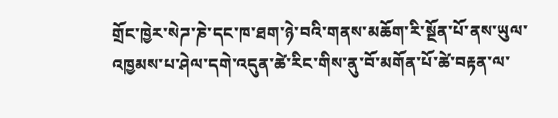གྲོང་ཁྱེར་སེཌ་ཎེ་དང་ཁ་ཐག་ཉེ་བའི་གནས་མཆོག་རི་སྔོན་པོ་ནས་ཡུལ་འཁྱམས་པ་ཤེལ་དགེ་འདུན་ཚེ་རིང་གིས་ནུ་བོ་མགོན་པོ་ཚེ་བརྟན་ལ་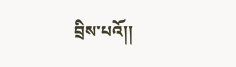བྲིས་པའོ།།